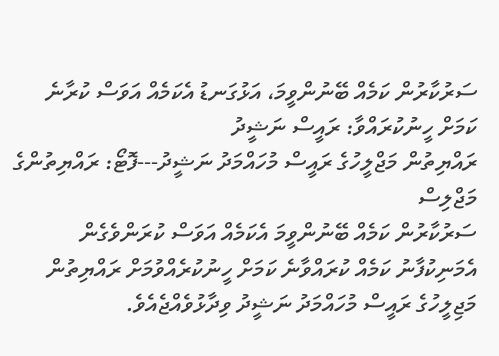ސަރުކާރުން ކަމެއް ބޭނުންވީމަ، އަޅުގަނޑު އެކަމެއް އަވަސް ކުރާނެ ކަމަށް ހީނުކުރައްވާ: ރައީސް ނަޝީދު
ރައްޔިތުން މަޖްލީހުގެ ރައީސް މުހައްމަދު ނަޝީދު---ފޮޓޯ: ރައްޔިތުންގެ މަޖްލިސް
ސަރުކާރުން ކަމެއް ބޭނުންވީމަ އެކަމެއް އަވަސް ކުރަންވެގެން އެމަނިކުފާނު ކަމެއް ކުރައްވާނެ ކަމަށް ހީނުކުރެއްވުމަށް ރައްޔިތުން މަޖިލީހުގެ ރައީސް މުހައްމަދު ނަޝީދު ވިދާޅުވެއްޖެއެވެ.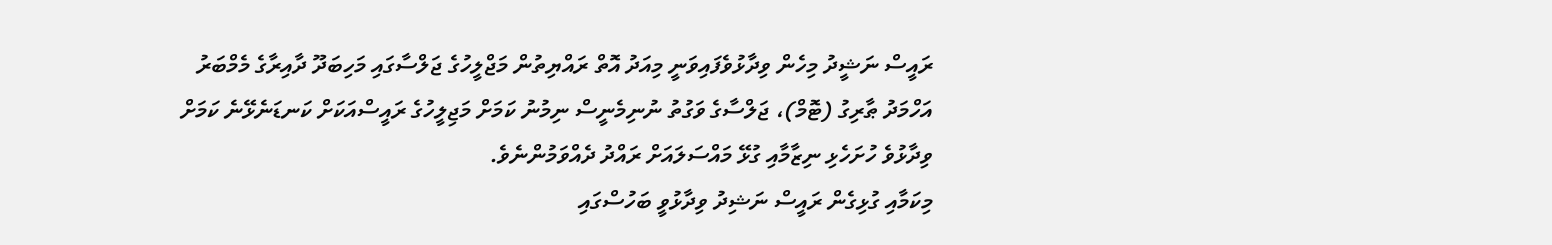ރައީސް ނަޝީދު މިހެން ވިދާޅުވެފައިވަނީ މިއަދު އޮތް ރައްޔިތުން މަޖްލީހުގެ ޖަލްސާގައި މަހިބަދޫ ދާއިރާގެ މެމްބަރު އަހްމަދު ޠާރިގު (ޓޮމް)، ޖަލްސާގެ ވަގުތު ނުނިމެނީސް ނިމުނު ކަމަށް މަޖިލީހުގެ ރައީސްއަކަށް ކަނޑަނެޅޭނެ ކަމަށް ވިދާޅުވެ ހުށަހެޅި ނިޒާމާއި ގުޅޭ މައްސަލައަށް ރައްދު ދެއްވަމުންނެވެ.
މިކަމާއި ގުޅިގެން ރައީސް ނަޝިދު ވިދާޅުވީ ބަހުސްގައި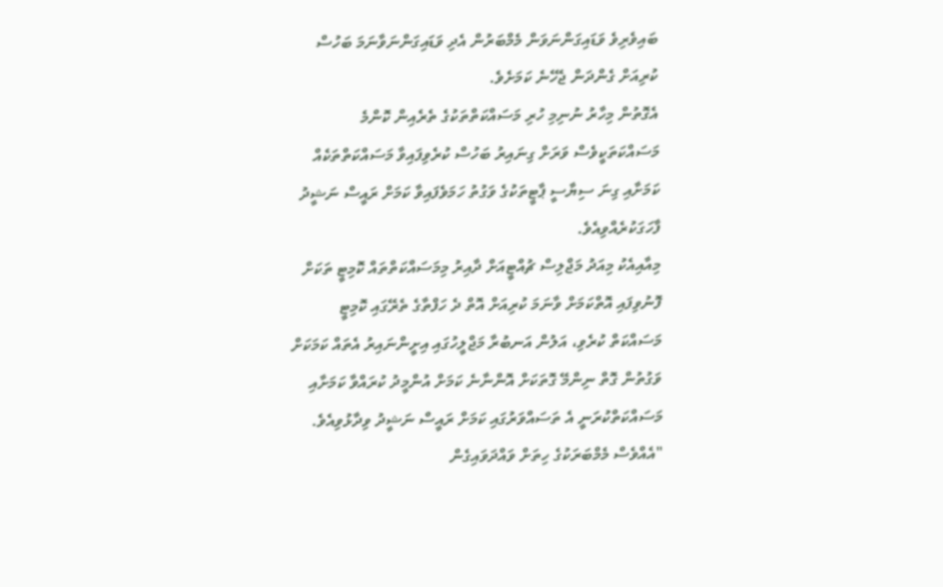ބައިވެރިވެ ވަޑައިގަންނަވަން މެމްބަރުން އެދި ވަޑައިގަންނަވާނަމަ ބަހުސް ކުރިއަށް ގެންދަން ޖެހޭނެ ކަމަށެވެ.
އެގޮތުން މިހާރު ނުނިމި ހުރި މަސައްކަތްތަކުގެ ތެރެއިން ކޮންމެ މަސައްކަތަކީވެސް ވަރަށް ގިނައިރު ބަހުސް ކުރެވިފައިވާ މަސައްކަތްތަކެއް ކަމަށާއި ގިނަ ސިޔާސީ ޕާޓީތަކުގެ ވަގުތު ހަމަވެފައިވާ ކަމަށް ރައީސް ނަޝީދު ފާހަގަކުރެއްވިއެވެ.
މިއާއިއެކު މިއަދު މަޖްލިސް ޗުއްޓީއަށް ދާއިރު މިމަސައްކަތްތައް ކޮމިޓީ ތަކަށް ފޮނުވިފައި އޮތްކަމަށް ވާނަމަ ކުރިއަށް އޮތް ދެ ހަފްތާގެ ތެރޭގައި ކޮމިޓީ މަސައްކަތް ކުރެވި، އަލުން އަނބުރާ މަޖްލީހުގައި އިށީންނައިރު އެތައް ކަމަކަށް ވަގުތުން ގޮތް ނިންމޭ ގޮތަކަށް އޮންނާނެ ކަމަށް އުންމީދު ކުރައްވާ ކަމަށާއި މަސައްކަތްކުރަނީ އެ ތަސައްވަރުގައި ކަމަށް ރައީސް ނަޝީދު ވިދާޅުވިއެވެ.
"އެއްވެސް މެމްބަރަކުގެ ހިތަށް ވައްދަވައިގެން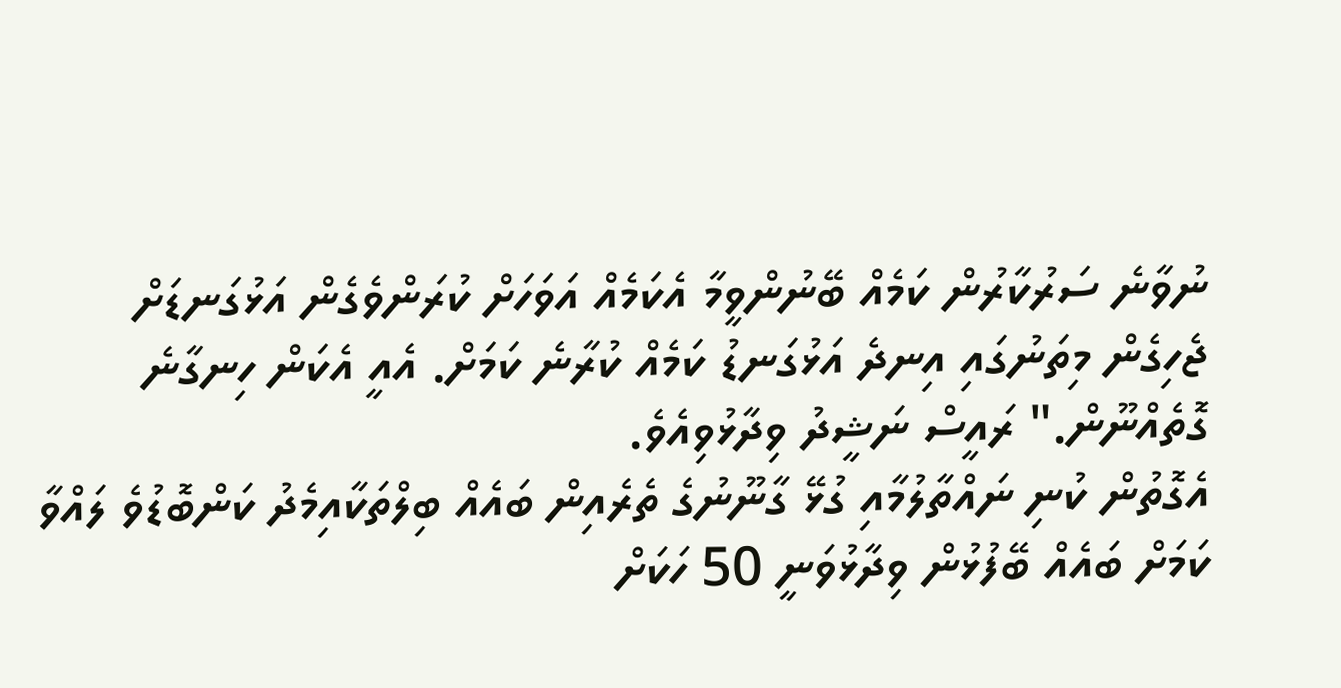ނުވާނެ ސަރުކާރުން ކަމެއް ބޭނުންވީމާ އެކަމެއް އަވަހަށް ކުރަންވެގެން އަޅުގަނޑަށް ޖެހިގެން މިތަނުގައި އިނދެ އަޅުގަނޑު ކަމެއް ކުރާނެ ކަމަށް. އެއީ އެކަން ހިނގާނެ ގޮތެއްނޫން." ރައީސް ނަޝީދު ވިދާޅުވިއެވެ.
އެގޮތުން ކުނި ނައްތާލުމާއި ގުޅޭ ގާނޫނުގެ ތެރެއިން ބައެއް ބިލްތަކާއިމެދު ކަންބޮޑުވެ ލައްވާ ކަމަށް ބައެއް ބޭފުޅުން ވިދާޅުވަނީ 50 ހަކަށް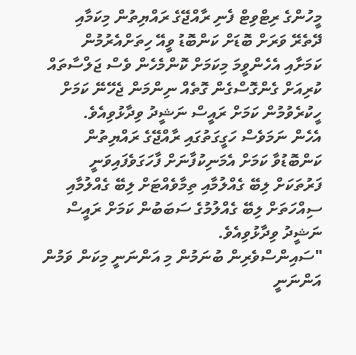މީހުންގެ ރިޓްވިޓް ފެނި ރާއްޖޭގެ ރައްޔިތުން މިކަމާއި ދޭތެރޭ ވަރަށް ބޮޑަށް ކަންބޮޑު ވީއޭ ހިތަށްއެރުމުން ކަމަށާއި އެހެންވީމަ މިކަމަށް ކޮންމެހެން ވެސް ޖަލްސާތައް ކުރިއަށް ގެންގޮސްގެން ގޮތެއް ނިންމަން ޖެހޭނޭ ކަމަށް ހީކުރެވުމުން ކަމަށް ރައީސް ނަޝީދު ވިދާޅުވިއެވެ.
އެހެން ނަމަވެސް ހަގީގަތުގައި ރާއްޖޭގެ ރައްޔިތުން ކަންބޮޑުވާ ކަމަށް އެމަނިކުފާނަށް ފާހަގަވެފައިވަނީ ފަރުތަކަށް ލިބޭ ގެއްލުމާއި ތިމާވެއްޓަށް ލިބޭ ގެއްލުމާއި ސިއްހަތަށް ލިބޭ ގެއްލުމުގެ ސަބަބުން ކަމަށް ރައީސް ނަޝީދު ވިދާޅުވިއެވެ.
"ސައިންސްވެރިން ބުނަމުން މި އަންނަނީ މިކަން ވަމުން އަންނަނީ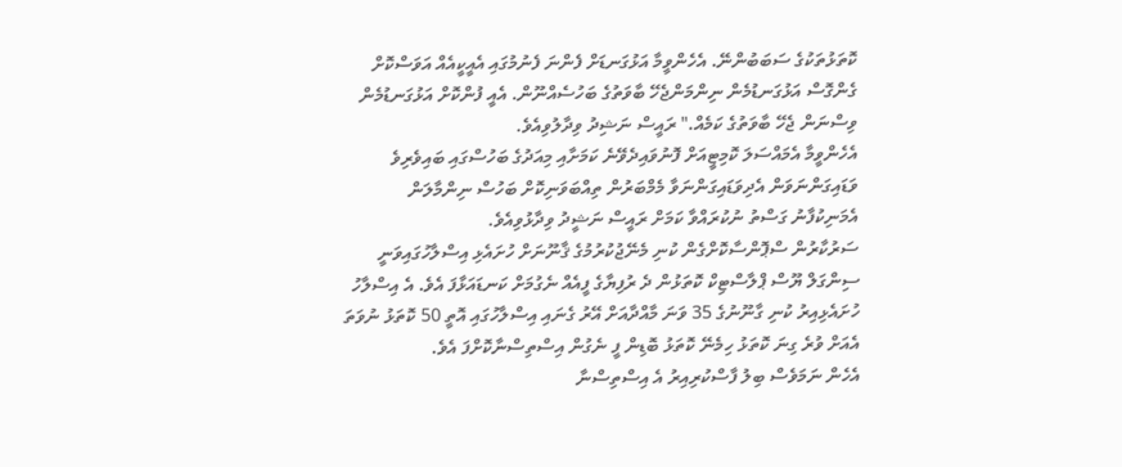ކޮތަޅުތަކުގެ ސަބަބުންނޭ. އެހެންވީމާ އަޅުގަނޑަށް ފެންނަ ފެނުމުގައި އެއީކީއެއް އަވަސްކޮށް ގެންގޮސް އަޅުގަނޑުމެން ނިންމަންޖެހޭ ބާވަތުގެ ބަހުސެއްނޫން. އެއީ ފުންކޮށް އަޅުގަނޑުމެން ވިސްނަން ޖެހޭ ބާވަތުގެ ކަމެއް." ރައީސް ނަޝިދު ވިދާލުވިއެވެ.
އެހެންވީމާ އެމައްސަލަ ކޮމިޓީއަށް ފޮނުވައިދެވޭނެ ކަމަށާއި މިއަދުގެ ބަހުސްގައި ބައިވެރިވެ ވަޑައިގަންނަވަން އެދިވަޑައިގަންނަވާ މެމްބަރުން ތިއްބަވަނިކޮށް ބަހުސް ނިންމާލަން އެމަނިކުފާނު ގަސްތު ނުކުރައްވާ ކަމަށް ރައީސް ނަޝީދު ވިދާޅުވިއެވެ.
ސަރުކާރުން ސްޕޮންސާކޮށްގެން ކުނި މެނޭޖުކުރުމުގެ ޤާނޫނަށް ހުށައެޅި އިސްލާހުގައިވަނީ ސިންގަލް ޔޫސް ޕްލާސްޓިކް ކޮތަޅުން ދެ ރުފިޔާގެ ފީއެއް ނެގުމަށް ކަނޑައަޅާފަ އެވެ. އެ އިސްލާހު ހުށައެޅިއިރު ކުނި ގާނޫނުގެ 35 ވަނަ މާއްދާއަށް އޭރު ގެނައި އިސްލާހުގައި އޮތީ 50 ކޮތަޅު ނުވަތަ އެއަށް ވުރެ ގިނަ ކޮތަޅު ހިމެނޭ ކޮތަޅު ބޮޑިން ފީ ނެގުން އިސްތިސްނާކޮށްފަ އެވެ.
އެހެން ނަމަވެސް ބިލު ފާސްކުރިއިރު އެ އިސްތިސްނާ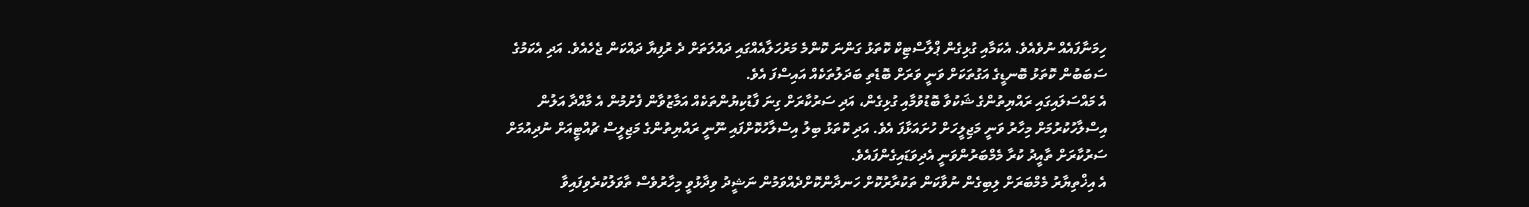ހިމަނާފައެއް ނުވެއެވެ. އެކަމާއި ގުޅިގެން ޕްލާސްޓިކް ކޮތަޅު ގަންނަ ކޮންމެ މަރުހަލާއެއްގައި ދައުލަތަށް ދެ ރުފިޔާ ދައްކަން ޖެހެއެވެ. އަދި އެކަމުގެ ސަބަބުން ކޮތަޅު ބޮނޑީގެ އަގުތަކަށް ވަނީ ވަރަށް ބޮޑެތި ބަދަލުތަކެއް އައިސްފަ އެވެ.
އެ މައްސަލައިގައި ރައްޔިތުންގެ ޝަކުވާ ބޮޑުވުމާއި ގުޅިގެން، އަދި ސަރުކާރަށް ގިނަ ފާޑުކިޔުންތަކެއް އަމާޒުވާން ފެށުމުން އެ މާއްދާ އަލުން އިސްލާހުކުރުމަށް މިހާރު ވަނީ މަޖިލީހަށް ހުށައަޅާފަ އެވެ. އަދި ކޮތަޅު ބިލު އިސްލާހުކޮށްފައި ނޫނީ ރައްޔިތުންގެ މަޖިލީސް ޗުއްޓީއަށް ނުދިއުމަށް ސަރުކާރަށް ތާއީދު ކުރާ މެމްބަރުންވަނީ އެދިވަޑައިގެންފައެވެ.
އެ އިޚްތިޔާރު މެމްބަރަށް ލިބިގެން ނުވާކަން ތަކުރާރުކޮށް ހަނދާންކޮށްދެއްވަމުން ނަޝީދު ވިދާޅުވީ މިހާރުވެސް ތާވަލުކުރެވިފައިވާ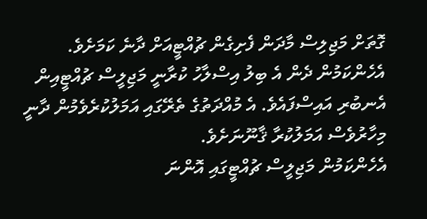ގޮތަށް މަޖިލިސް މާދަން ފެށިގެން ޗުއްޓީއަށް ދާނެ ކަމަށެވެ.
އެހެންކަމުން ދެން އެ ބިލު އިސްލާހު ކުރާނީ މަޖިލީސް ޗުއްޓީއިން އެނބުރި އައިސްފައެވެ. އެ މުއްދަތުގެ ތެރޭގައި އަމަލުކުރެވެމުން ދާނީ މިހާރުވެސް އަމަލުކުރާ ޤާނޫނަށެވެ.
އެހެންކަމުން މަޖިލީސް ޗުއްޓީގައި އޮންނަ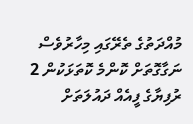މުއްދަތުގެ ތެރޭގައި މިހާރުވެސް ނަގާގޮތަށް ކޮންމެ ކޮތަޅަކުން 2 ރުފިޔާގެ ފީއެއް ދައުލަތަށް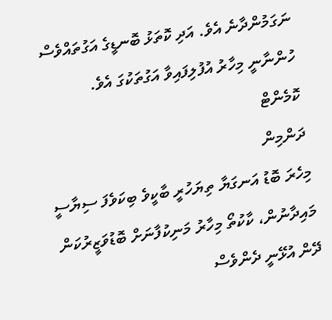ނަގަމުންދާނެ އެވެ. އަދި ކޮތަޅު ބޮނޑީގެ އަގުތައްވެސް ހުންނާނީ މިހާރު އުފުލިފައިވާ އަގުތަކުގަ އެވެ.
ކޮމެންޓް
ދަންމިން
މިހެރަ ބޮޑު އަނގަޔާ ތިޔަހުރީ ބާކީވެ ބިކަވެފަ ސިޔާސީ މައިދާނުން، ކާކުތޯ މިހާރު މަނިކުފާނަށް ބޮޑުވަޒީރުކަން ދޭން އުޅޭނީ ދެންވެސް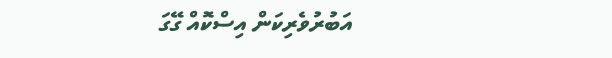އަބުރުވެރިކަން އިސްކޮއް ގޭގަ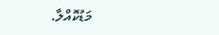މަޑުކޮއްލާ.